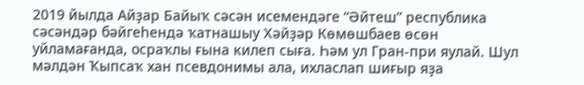2019 йылда Айҙар Байыҡ сәсән исемендәге “Әйтеш” республика сәсәндәр бәйгеһендә ҡатнашыу Хәйҙәр Көмөшбаев өсөн уйламағанда, осраҡлы ғына килеп сыға. Һәм ул Гран-при яулай. Шул мәлдән Ҡыпсаҡ хан псевдонимы ала, ихласлап шиғыр яҙа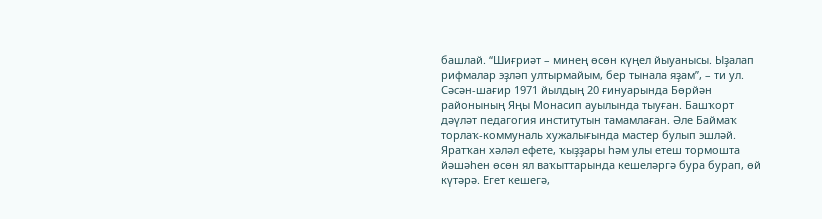башлай. “Шиғриәт – минең өсөн күңел йыуанысы. Ыҙалап рифмалар эҙләп ултырмайым, бер тынала яҙам”, – ти ул.
Сәсән-шағир 1971 йылдың 20 ғинуарында Бөрйән районының Яңы Монасип ауылында тыуған. Башҡорт дәүләт педагогия институтын тамамлаған. Әле Баймаҡ торлаҡ-коммуналь хужалығында мастер булып эшләй. Яратҡан хәләл ефете, ҡыҙҙары һәм улы етеш тормошта йәшәһен өсөн ял ваҡыттарында кешеләргә бура бурап, өй күтәрә. Егет кешегә,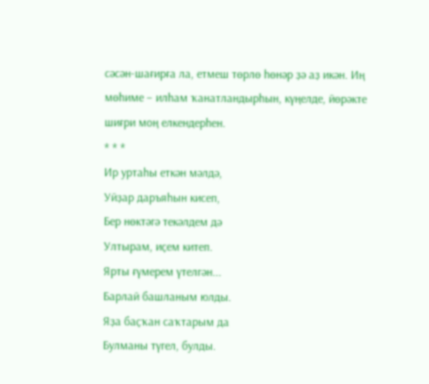сәсән-шағирға ла, етмеш төрлө һөнәр ҙә аҙ икән. Иң мөһиме – илһам ҡанатландырһын, күңелде, йөрәкте шиғри моң елкендерһен.
* * *
Ир уртаһы еткән мәлдә,
Уйҙар даръяһын кисеп,
Бер нөктәгә текәлдем дә
Ултырам, иҫем китеп.
Ярты ғүмерем үтелгән...
Барлай башланым юлды.
Яҙа баҫҡан саҡтарым да
Булманы түгел, булды.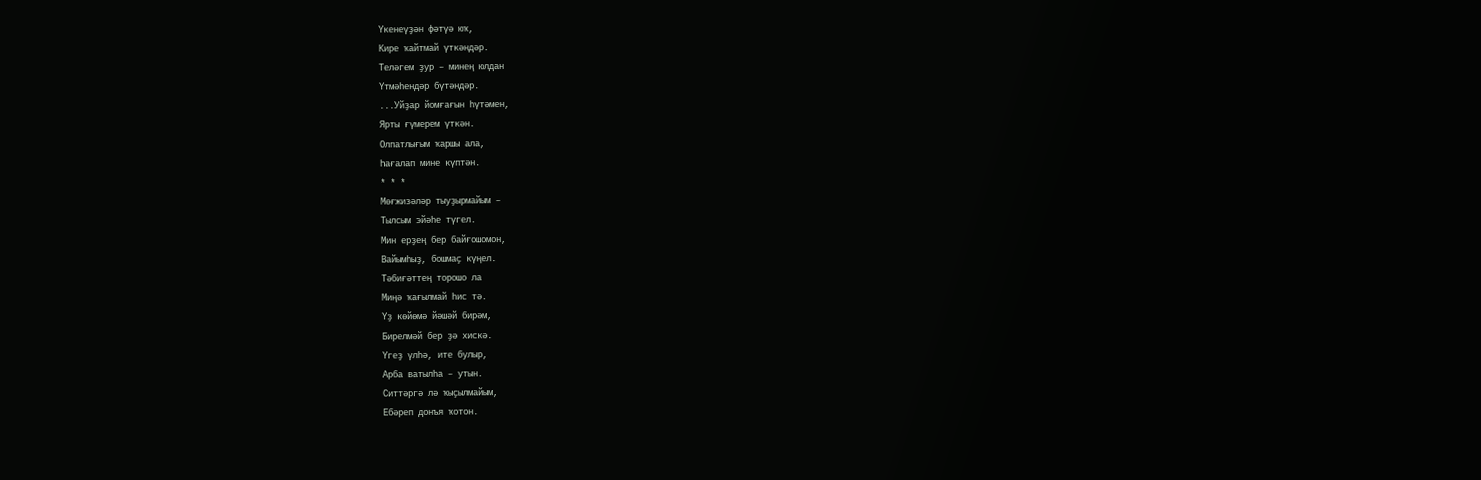Үкенеүҙән фәтүә юҡ,
Кире ҡайтмай үткәндәр.
Теләгем ҙур – минең юлдан
Үтмәһендәр бүтәндәр.
...Уйҙар йомғағын һүтәмен,
Ярты ғүмерем үткән.
Олпатлығым ҡаршы ала,
Һағалап мине күптән.
* * *
Мөғжизәләр тыуҙырмайым –
Тылсым эйәһе түгел.
Мин ерҙең бер байғошомон,
Вайымһыҙ, бошмаҫ күңел.
Тәбиғәттең торошо ла
Миңә ҡағылмай һис тә.
Үҙ көйөмә йәшәй бирәм,
Бирелмәй бер ҙә хискә.
Үгеҙ үлһә, ите булыр,
Арба ватылһа – утын.
Ситтәргә лә ҡыҫылмайым,
Ебәреп донъя ҡотон.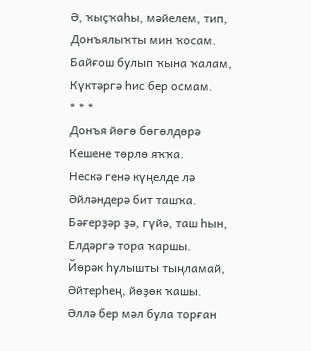Ә, ҡыҫҡаһы, мәйелем, тип,
Донъялыҡты мин ҡосам.
Байғош булып ҡына ҡалам,
Күктәргә һис бер осмам.
* * *
Донъя йөгө бөгөлдөрә
Кешене төрлө яҡҡа.
Нескә генә күңелде лә
Әйләндерә бит ташҡа.
Бәғерҙәр ҙә, гүйә, таш һын,
Елдәргә тора ҡаршы.
Йөрәк һулышты тыңламай,
Әйтерһең, йөҙөк ҡашы.
Әллә бер мәл була торған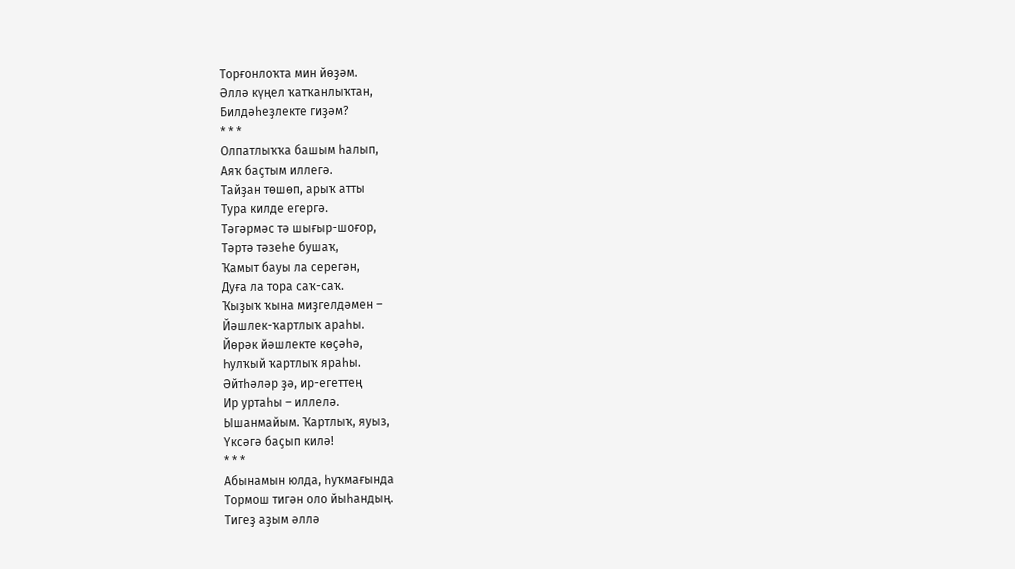Торғонлоҡта мин йөҙәм.
Әллә күңел ҡатҡанлыҡтан,
Билдәһеҙлекте гиҙәм?
* * *
Олпатлыҡҡа башым һалып,
Аяҡ баҫтым иллегә.
Тайҙан төшөп, арыҡ атты
Тура килде егергә.
Тәгәрмәс тә шығыр-шоғор,
Тәртә тәзеһе бушаҡ,
Ҡамыт бауы ла серегән,
Дуға ла тора саҡ-саҡ.
Ҡыҙыҡ ҡына миҙгелдәмен –
Йәшлек-ҡартлыҡ араһы.
Йөрәк йәшлекте көҫәһә,
Һулҡый ҡартлыҡ яраһы.
Әйтһәләр ҙә, ир-егеттең
Ир уртаһы – иллелә.
Ышанмайым. Ҡартлыҡ, яуыз,
Үксәгә баҫып килә!
* * *
Абынамын юлда, һуҡмағында
Тормош тигән оло йыһандың.
Тигеҙ аҙым әллә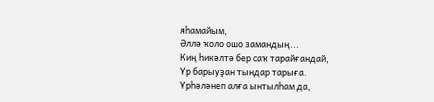яһамайым,
Әллә ҡоло ошо замандың...
Киң һикәлтә бер саҡ тарайғандай,
Үр барыуҙан тындар тарыға.
Үрһәләнеп алға ынтылһам да,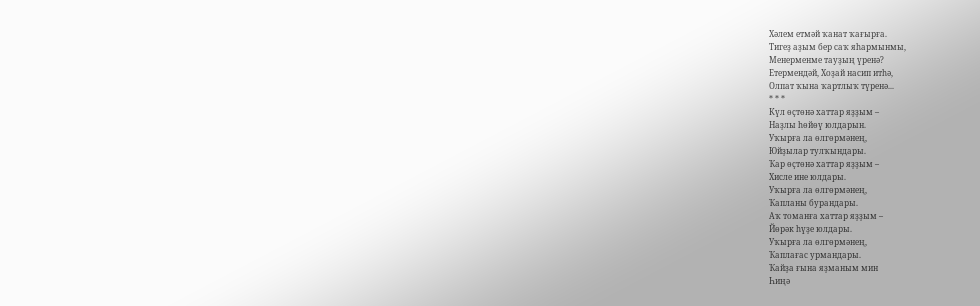Хәлем етмәй ҡанат ҡағырға.
Тигеҙ аҙым бер саҡ яһармынмы,
Менерменме тауҙың үренә?
Етермендәй, Хоҙай насип итһә,
Олпат ҡына ҡартлыҡ түренә...
* * *
Күл өҫтөнә хаттар яҙҙым –
Наҙлы һөйөү юлдарын.
Уҡырға ла өлгөрмәнең,
Юйҙылар тулҡындары.
Ҡар өҫтөнә хаттар яҙҙым –
Хисле ине юлдары.
Уҡырға ла өлгөрмәнең,
Ҡапланы бурандары.
Аҡ томанға хаттар яҙҙым –
Йөрәк һүҙе юлдары.
Уҡырға ла өлгөрмәнең,
Ҡаплағас урмандары.
Ҡайҙа ғына яҙманым мин
Һиңә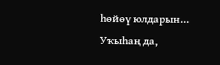һөйөү юлдарын...
Уҡыһаң да,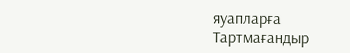яуапларға
Тартмағандыр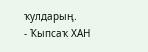ҡулдарың.
- Ҡыпсаҡ ХАН